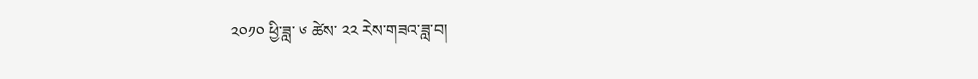༢༠༡༠ ཕྱི་ཟླ་ ༦ ཚེས་ ༢༢ རེས་གཟའ་ཟླ་བ།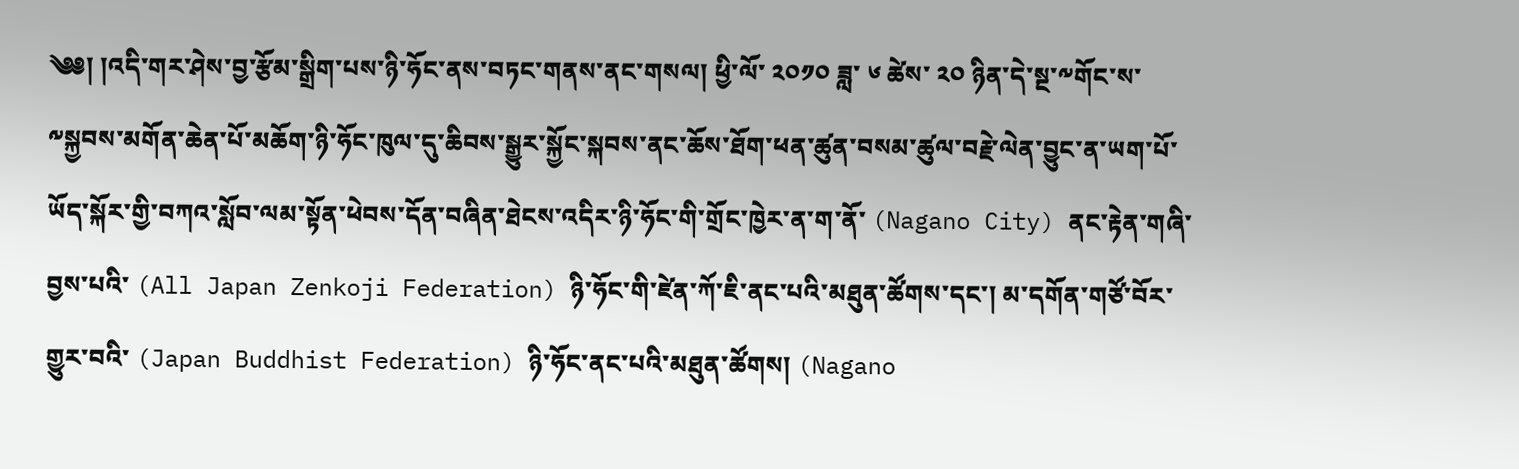༄༅། །འདི་གར་ཤེས་བྱ་རྩོམ་སྒྲིག་པས་ཉི་ཧོང་ནས་བཏང་གནས་ནང་གསལ། ཕྱི་ལོ་ ༢༠༡༠ ཟླ་ ༦ ཚེས་ ༢༠ ཉིན་དེ་སྔ་༸གོང་ས་༸སྐྱབས་མགོན་ཆེན་པོ་མཆོག་ཉི་ཧོང་ཁུལ་དུ་ཆིབས་སྒྱུར་སྐྱོང་སྐབས་ནང་ཆོས་ཐོག་ཕན་ཚུན་བསམ་ཚུལ་བརྗེ་ལེན་བྱུང་ན་ཡག་པོ་ཡོད་སྐོར་གྱི་བཀའ་སློབ་ལམ་སྟོན་ཕེབས་དོན་བཞིན་ཐེངས་འདིར་ཉི་ཧོང་གི་གྲོང་ཁྱེར་ན་ག་ནོ་ (Nagano City) ནང་རྟེན་གཞི་བྱས་པའི་ (All Japan Zenkoji Federation) ཉི་ཧོང་གི་ཛེན་ཀོ་ཇི་ནང་པའི་མཐུན་ཚོགས་དང་། མ་དགོན་གཙོ་བོར་གྱུར་བའི་ (Japan Buddhist Federation) ཉི་ཧོང་ནང་པའི་མཐུན་ཚོགས། (Nagano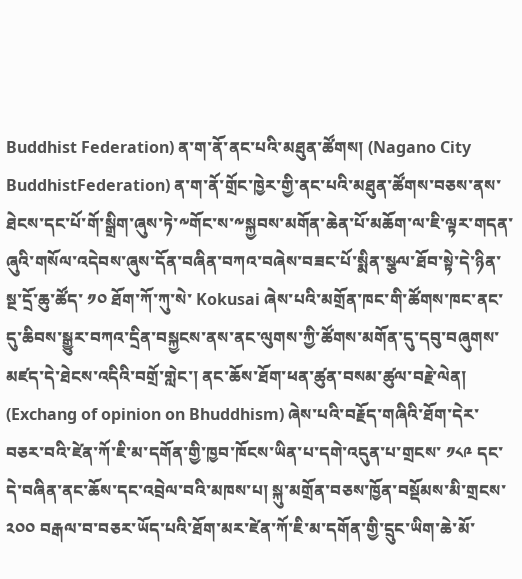Buddhist Federation) ན་ག་ནོ་ནང་པའི་མཐུན་ཚོགས། (Nagano City BuddhistFederation) ན་ག་ནོ་གྲོང་ཁྱེར་གྱི་ནང་པའི་མཐུན་ཚོགས་བཅས་ནས་ཐེངས་དང་པོ་གོ་སྒྲིག་ཞུས་ཏེ་༸གོང་ས་༸སྐྱབས་མགོན་ཆེན་པོ་མཆོག་ལ་ཇི་ལྟར་གདན་ཞུའི་གསོལ་འདེབས་ཞུས་དོན་བཞིན་བཀའ་བཞེས་བཟང་པོ་སྨིན་སྩལ་ཐོབ་སྟེ་དེ་ཉིན་སྔ་དྲོ་ཆུ་ཚོད་ ༡༠ ཐོག་ཀོ་ཀུ་སེ་ Kokusai ཞེས་པའི་མགྲོན་ཁང་གི་ཚོགས་ཁང་ནང་དུ་ཆིབས་སྒྱུར་བཀའ་དྲིན་བསྐྱངས་ནས་ནང་ལུགས་ཀྱི་ཚོགས་མགོན་དུ་དབུ་བཞུགས་མཛད་དེ་ཐེངས་འདིའི་བགྲོ་གླེང་། ནང་ཆོས་ཐོག་ཕན་ཚུན་བསམ་ཚུལ་བརྗེ་ལེན། (Exchang of opinion on Bhuddhism) ཞེས་པའི་བརྗོད་གཞིའི་ཐོག་དེར་བཅར་བའི་ཛེན་ཀོ་ཇི་མ་དགོན་གྱི་ཁྱབ་ཁོངས་ཡིན་པ་དགེ་འདུན་པ་གྲངས་ ༡༨༩ དང་དེ་བཞིན་ནང་ཆོས་དང་འབྲེལ་བའི་མཁས་པ། སྐུ་མགྲོན་བཅས་ཁྱོན་བསྡོམས་མི་གྲངས་ ༢༠༠ བརྒལ་བ་བཅར་ཡོད་པའི་ཐོག་མར་ཛེན་ཀོ་ཇི་མ་དགོན་གྱི་དྲུང་ཡིག་ཆེ་མོ་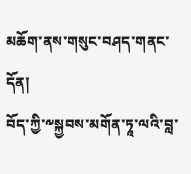མཆོག་ནས་གསུང་བཤད་གནང་དོན།
བོད་ཀྱི་༸སྐྱབས་མགོན་ཏཱ་ལའི་བླ་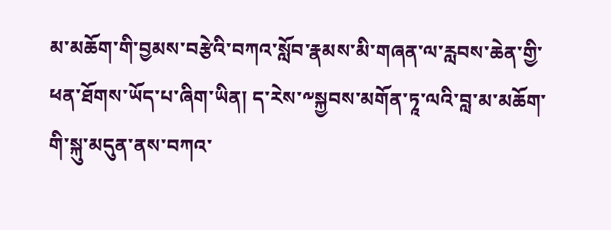མ་མཆོག་གི་བྱམས་བརྩེའི་བཀའ་སློབ་རྣམས་མི་གཞན་ལ་རླབས་ཆེན་གྱི་ཕན་ཐོགས་ཡོད་པ་ཞིག་ཡིན། ད་རེས་༸སྐྱབས་མགོན་ཏཱ་ལའི་བླ་མ་མཆོག་གི་སྐུ་མདུན་ནས་བཀའ་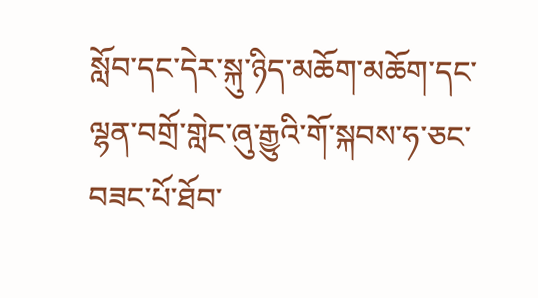སློབ་དང་དེར་སྐུ་ཉིད་མཆོག་མཆོག་དང་ལྷན་བགྲོ་གླེང་ཞུ་རྒྱུའི་གོ་སྐབས་ཧ་ཅང་བཟང་པོ་ཐོབ་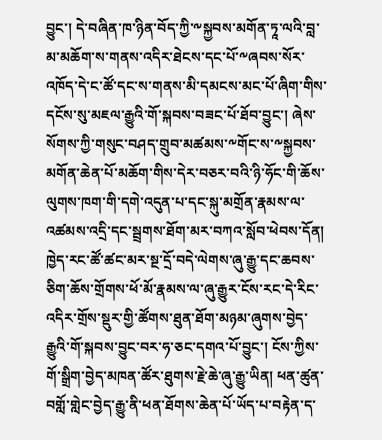བྱུང་། དེ་བཞིན་ཁ་ཉིན་བོད་ཀྱི་༸སྐྱབས་མགོན་ཏཱ་ལའི་བླ་མ་མཆོག་ས་གནས་འདིར་ཐེངས་དང་པོ་༸ཞབས་སོར་འཁོད་དེ་ང་ཚོ་དང་ས་གནས་མི་དམངས་མང་པོ་ཞིག་གིས་དངོས་སུ་མཇལ་རྒྱུའི་གོ་སྐབས་བཟང་པོ་ཐོབ་བྱུང་། ཞེས་སོགས་ཀྱི་གསུང་བཤད་གྲུབ་མཚམས་༸གོང་ས་༸སྐྱབས་མགོན་ཆེན་པོ་མཆོག་གིས་དེར་བཅར་བའི་ཉི་ཧོང་གི་ཆོས་ལུགས་ཁག་གི་དགེ་འདུན་པ་དང་སྐུ་མགྲོན་རྣམས་ལ་འཚམས་འདྲི་དང་སྦྲགས་ཐོག་མར་བཀའ་སློབ་ཕེབས་དོན། ཁྱེད་རང་ཚོ་ཚང་མར་སྔ་དྲོ་བདེ་ལེགས་ཞུ་རྒྱུ་དང་ཆབས་ཅིག་ཆོས་གྲོགས་ཕོ་མོ་རྣམས་ལ་ཞུ་རྒྱུར་ངོས་རང་དེ་རིང་འདིར་གྲོས་སྡུར་གྱི་ཚོགས་ཐུན་ཐོག་མཉམ་ཞུགས་བྱེད་རྒྱུའི་གོ་སྐབས་བྱུང་བར་ཧ་ཅང་དགའ་པོ་བྱུང་། ངོས་ཀྱིས་གོ་སྒྲིག་བྱེད་མཁན་ཚོར་ཐུགས་རྗེ་ཆེ་ཞུ་རྒྱུ་ཡིན། ཕན་ཚུན་བགློ་གླེང་བྱེད་རྒྱུ་ནི་ཕན་ཐོགས་ཆེན་པོ་ཡོད་པ་བརྟེན་ད་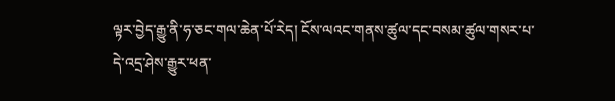ལྟར་བྱེད་རྒྱུ་ནི་ཧ་ཅང་གལ་ཆེན་པོ་རེད། ངོས་ལའང་གནས་ཚུལ་དང་བསམ་ཚུལ་གསར་པ་དེ་འདྲ་ཤེས་རྒྱུར་ཕན་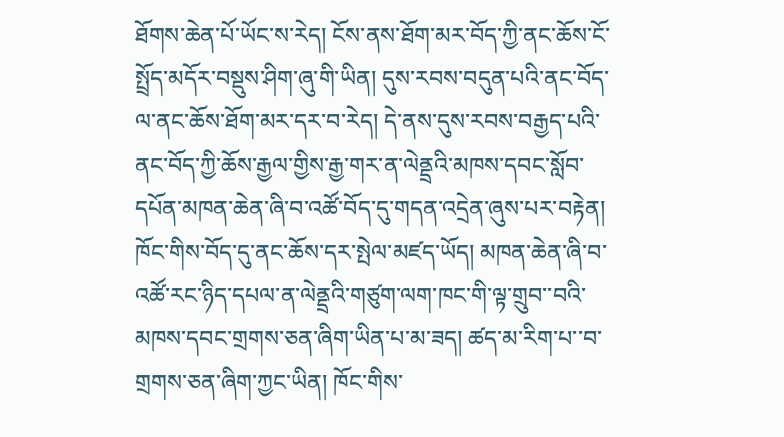ཐོགས་ཆེན་པོ་ཡོང་ས་རེད། ངོས་ནས་ཐོག་མར་བོད་ཀྱི་ནང་ཆོས་ངོ་སྤྲོད་མདོར་བསྡུས་ཤིག་ཞུ་གི་ཡིན། དུས་རབས་བདུན་པའི་ནང་བོད་ལ་ནང་ཆོས་ཐོག་མར་དར་བ་རེད། དེ་ནས་དུས་རབས་བརྒྱད་པའི་ནང་བོད་ཀྱི་ཆོས་རྒྱལ་གྱིས་རྒྱ་གར་ན་ལེནྡྲའི་མཁས་དབང་སློབ་དཔོན་མཁན་ཆེན་ཞི་བ་འཚོ་བོད་དུ་གདན་འདྲེན་ཞུས་པར་བརྟེན། ཁོང་གིས་བོད་དུ་ནང་ཆོས་དར་སྤེལ་མཛད་ཡོད། མཁན་ཆེན་ཞི་བ་འཚོ་རང་ཉིད་དཔལ་ན་ལེནྡྲའི་གཙུག་ལག་ཁང་གི་ལྟ་གྲུབ་་བའི་མཁས་དབང་གྲགས་ཅན་ཞིག་ཡིན་པ་མ་ཟད། ཚད་མ་རིག་པ་་བ་གྲགས་ཅན་ཞིག་ཀྱང་ཡིན། ཁོང་གིས་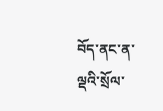བོད་ནང་ན་ལྡའི་སྲོལ་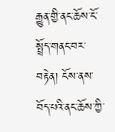རྒྱུན་གྱི་ནང་ཆོས་ངོ་སྤྲོད་གནང་བར་བརྟེན། ངོས་ནས་བོད་པའི་ནང་ཆོས་ཀྱི་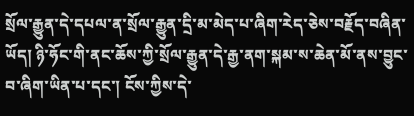སྲོལ་རྒྱུན་དེ་དཔལ་ན་སྲོལ་རྒྱུན་དྲི་མ་མེད་པ་ཞིག་རེད་ཅེས་བརྗོད་བཞིན་ཡོད། ཉི་ཧོང་གི་ནང་ཆོས་ཀྱི་སྲོལ་རྒྱུན་དེ་རྒྱ་ནག་སྐམ་ས་ཆེན་མོ་ནས་བྱུང་བ་ཞིག་ཡིན་པ་དང་། ངོས་ཀྱིས་དེ་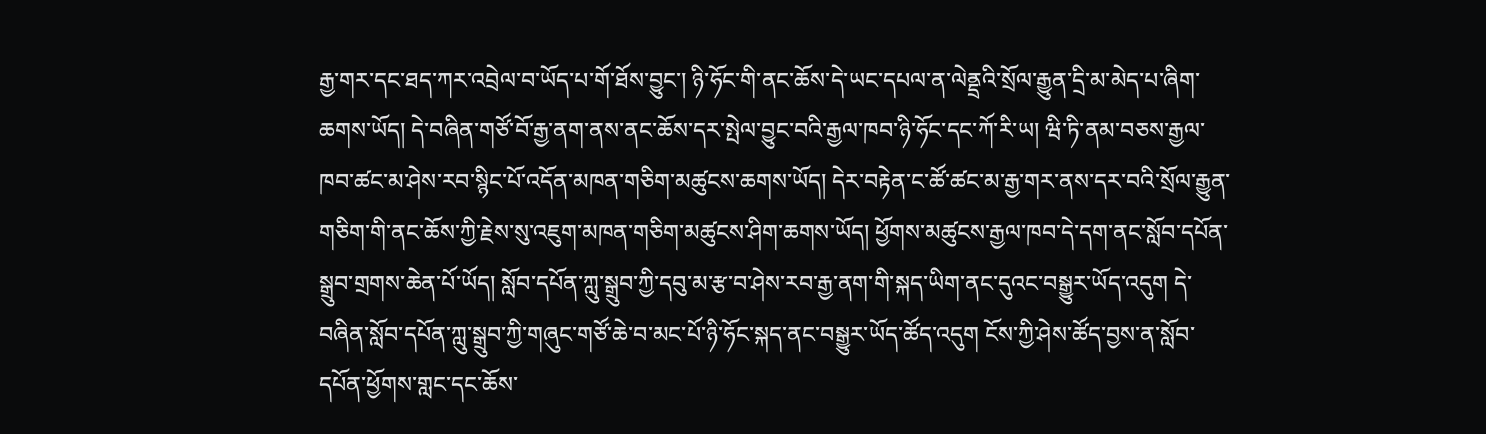རྒྱ་གར་དང་ཐད་ཀར་འབྲེལ་བ་ཡོད་པ་གོ་ཐོས་བྱུང་། ཉི་ཧོང་གི་ནང་ཆོས་དེ་ཡང་དཔལ་ན་ལེནྡྲའི་སྲོལ་རྒྱུན་དྲི་མ་མེད་པ་ཞིག་ཆགས་ཡོད། དེ་བཞིན་གཙོ་བོ་རྒྱ་ནག་ནས་ནང་ཆོས་དར་སྤེལ་བྱུང་བའི་རྒྱལ་ཁབ་ཉི་ཧོང་དང་ཀོ་རི་ཡ། ཝི་ཏི་ནམ་བཅས་རྒྱལ་ཁབ་ཚང་མ་ཤེས་རབ་སྙིང་པོ་འདོན་མཁན་གཅིག་མཚུངས་ཆགས་ཡོད། དེར་བརྟེན་ང་ཚོ་ཚང་མ་རྒྱ་གར་ནས་དར་བའི་སྲོལ་རྒྱུན་གཅིག་གི་ནང་ཆོས་ཀྱི་རྗེས་སུ་འཇུག་མཁན་གཅིག་མཚུངས་ཤིག་ཆགས་ཡོད། ཕྱོགས་མཚུངས་རྒྱལ་ཁབ་དེ་དག་ནང་སློབ་དཔོན་སྒྲུབ་གྲགས་ཆེན་པོ་ཡོད། སློབ་དཔོན་ཀླུ་སྒྲུབ་ཀྱི་དབུ་མ་རྩ་བ་ཤེས་རབ་རྒྱ་ནག་གི་སྐད་ཡིག་ནང་དུའང་བསྒྱུར་ཡོད་འདུག དེ་བཞིན་སློབ་དཔོན་ཀླུ་སྒྲུབ་ཀྱི་གཞུང་གཙོ་ཆེ་བ་མང་པོ་ཉི་ཧོང་སྐད་ནང་བསྒྱུར་ཡོད་ཚོད་འདུག ངོས་ཀྱི་ཤེས་ཚོད་བྱས་ན་སློབ་དཔོན་ཕྱོགས་གླང་དང་ཆོས་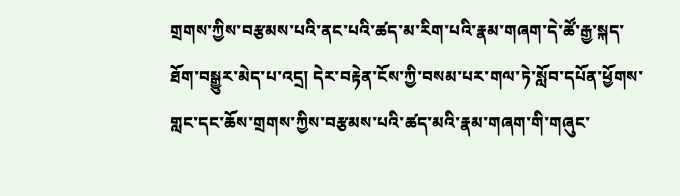གྲགས་ཀྱིས་བརྩམས་པའི་ནང་པའི་ཚད་མ་རིག་པའི་རྣམ་གཞག་དེ་ཚོ་རྒྱ་སྐད་ཐོག་བསྒྱུར་མེད་པ་འདྲ། དེར་བརྟེན་ངོས་ཀྱི་བསམ་པར་གལ་ཏེ་སློབ་དཔོན་ཕྱོགས་གླང་དང་ཆོས་གྲགས་ཀྱིས་བརྩམས་པའི་ཚད་མའི་རྣམ་གཞག་གི་གཞུང་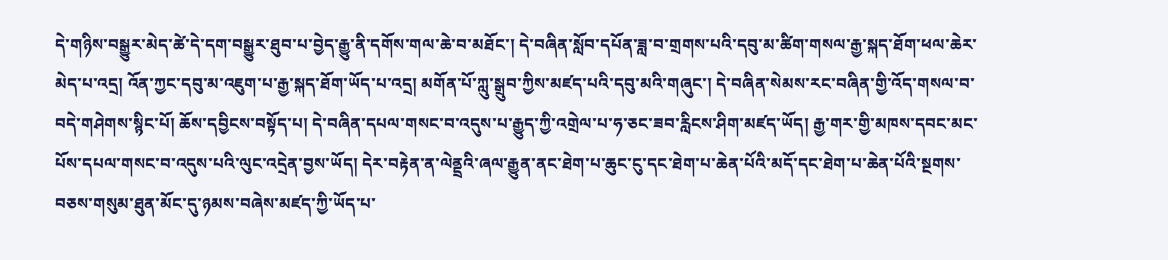དེ་གཉིས་བསྒྱུར་མེད་ཚེ་དེ་དག་བསྒྱུར་ཐུབ་པ་བྱེད་རྒྱུ་ནི་དགོས་གལ་ཆེ་བ་མཐོང་། དེ་བཞིན་སློབ་དཔོན་ཟླ་བ་གྲགས་པའི་དབུ་མ་ཚིག་གསལ་རྒྱ་སྐད་ཐོག་ཕལ་ཆེར་མེད་པ་འདྲ། འོན་ཀྱང་དབུ་མ་འཇུག་པ་རྒྱ་སྐད་ཐོག་ཡོད་པ་འདྲ། མགོན་པོ་ཀླུ་སྒྲུབ་ཀྱིས་མཛད་པའི་དབུ་མའི་གཞུང་། དེ་བཞིན་སེམས་རང་བཞིན་གྱི་འོད་གསལ་བ་བདེ་གཤེགས་སྙིང་པོ། ཆོས་དབྱིངས་བསྟོད་པ། དེ་བཞིན་དཔལ་གསང་བ་འདུས་པ་རྒྱུད་ཀྱི་འགྲེལ་པ་ཧ་ཅང་ཟབ་རླིངས་ཤིག་མཛད་ཡོད། རྒྱ་གར་གྱི་མཁས་དབང་མང་པོས་དཔལ་གསང་བ་འདུས་པའི་ལུང་འདྲེན་བྱས་ཡོད། དེར་བརྟེན་ན་ལེནྡྲའི་ཞལ་རྒྱུན་ནང་ཐེག་པ་ཆུང་ངུ་དང་ཐེག་པ་ཆེན་པོའི་མདོ་དང་ཐེག་པ་ཆེན་པོའི་སྔགས་བཅས་གསུམ་ཐུན་མོང་དུ་ཉམས་བཞེས་མཛད་ཀྱི་ཡོད་པ་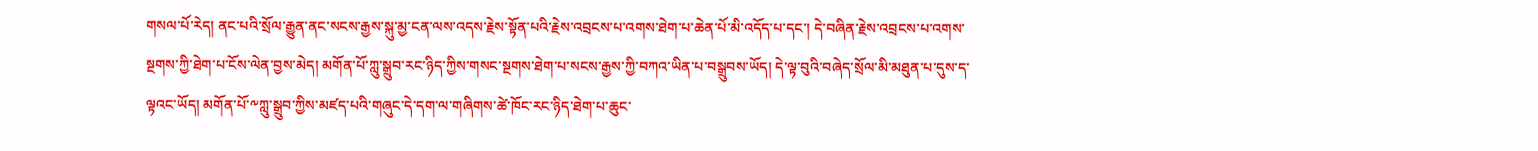གསལ་པོ་རེད། ནང་པའི་སྲོལ་རྒྱུན་ནང་སངས་རྒྱས་སྐུ་མྱ་ངན་ལས་འདས་རྗེས་སྟོན་པའི་རྗེས་འབྲངས་པ་འགས་ཐེག་པ་ཆེན་པོ་མི་འདོད་པ་དང་། དེ་བཞིན་རྗེས་འབྲངས་པ་འགས་སྔགས་ཀྱི་ཐེག་པ་ངོས་ལེན་བྱས་མེད། མགོན་པོ་ཀླུ་སྒྲུབ་རང་ཉིད་ཀྱིས་གསང་སྔགས་ཐེག་པ་སངས་རྒྱས་ཀྱི་བཀའ་ཡིན་པ་བསྒྲུབས་ཡོད། དེ་ལྟ་བུའི་བཞེད་སྲོལ་མི་མཐུན་པ་དུས་ད་ལྟའང་ཡོད། མགོན་པོ་༸ཀླུ་སྒྲུབ་ཀྱིས་མཛད་པའི་གཞུང་དེ་དག་ལ་གཞིགས་ཚེ་ཁོང་རང་ཉིད་ཐེག་པ་ཆུང་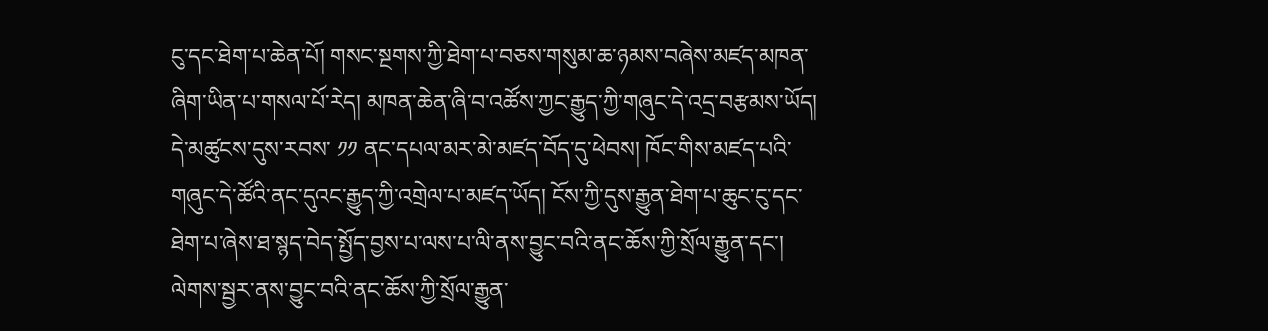ངུ་དང་ཐེག་པ་ཆེན་པོ། གསང་སྔགས་ཀྱི་ཐེག་པ་བཅས་གསུམ་ཆ་ཉམས་བཞེས་མཛད་མཁན་ཞིག་ཡིན་པ་གསལ་པོ་རེད། མཁན་ཆེན་ཞི་བ་འཚོས་ཀྱང་རྒྱུད་ཀྱི་གཞུང་དེ་འདྲ་བརྩམས་ཡོད། དེ་མཚུངས་དུས་རབས་ ༡༡ ནང་དཔལ་མར་མེ་མཛད་བོད་དུ་ཕེབས། ཁོང་གིས་མཛད་པའི་གཞུང་དེ་ཚོའི་ནང་དུའང་རྒྱུད་ཀྱི་འགྲེལ་པ་མཛད་ཡོད། ངོས་ཀྱི་དུས་རྒྱུན་ཐེག་པ་ཆུང་ངུ་དང་ཐེག་པ་ཞེས་ཐ་སྙད་བེད་སྤྱོད་བྱས་པ་ལས་པ་ལི་ནས་བྱུང་བའི་ནང་ཆོས་ཀྱི་སྲོལ་རྒྱུན་དང་། ལེགས་སྦྱར་ནས་བྱུང་བའི་ནང་ཆོས་ཀྱི་སྲོལ་རྒྱུན་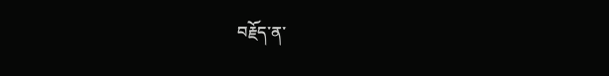བརྗོད་ན་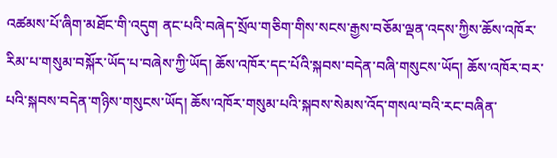འཚམས་པོ་ཞིག་མཐོང་གི་འདུག ནང་པའི་བཞེད་སྲོལ་གཅིག་གིས་སངས་རྒྱས་བཅོམ་ལྡན་འདས་ཀྱིས་ཆོས་འཁོར་རིམ་པ་གསུམ་བསྐོར་ཡོད་པ་བཞེས་ཀྱི་ཡོད། ཆོས་འཁོར་དང་པོའི་སྐབས་བདེན་བཞི་གསུངས་ཡོད། ཆོས་འཁོར་བར་པའི་སྐབས་བདེན་གཉིས་གསུངས་ཡོད། ཆོས་འཁོར་གསུམ་པའི་སྐབས་སེམས་འོད་གསལ་བའི་རང་བཞིན་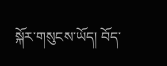སྐོར་གསུངས་ཡོད། བོད་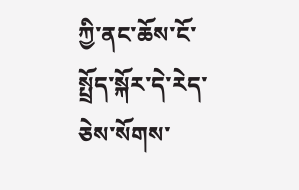ཀྱི་ནང་ཆོས་ངོ་སྤྲོད་སྐོར་དེ་རེད་ཅེས་སོགས་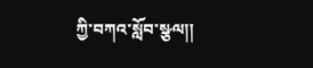ཀྱི་བཀའ་སློབ་སྩལ།།